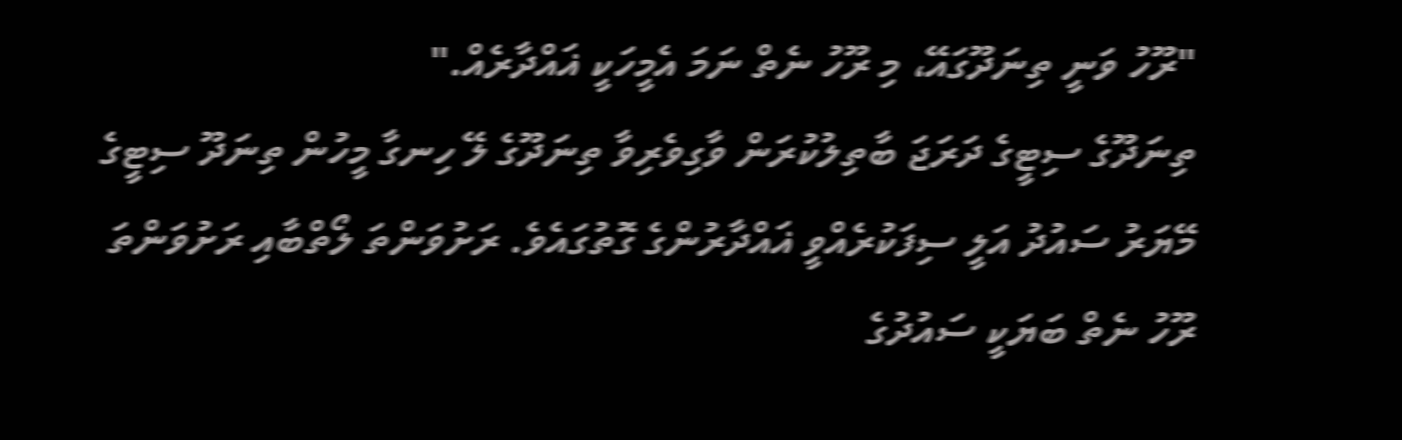"ރޫހު ވަނީ ތިނަދޫގައޭ، މި ރޫހު ނެތް ނަމަ އެމީހަކީ ޣައްދާރެއް."
ތިނަދޫގެ ސިޓީގެ ދަރަޖަ ބާތިލުކުރަން ވާގިވެރިވާ ތިނަދޫގެ ލޭ ހިނގާ މީހުން ތިނަދޫ ސިޓީގެ މޭޔަރު ސައުދު އަލީ ސިފަކުރެއްވީ ޣައްދާރުންގެ ގޮތުގައެވެ. ރަށުވަންތަ ލޯތްބާއި ރަށުވަންތަ ރޫހު ނެތް ބަޔަކީ ސައުދުގެ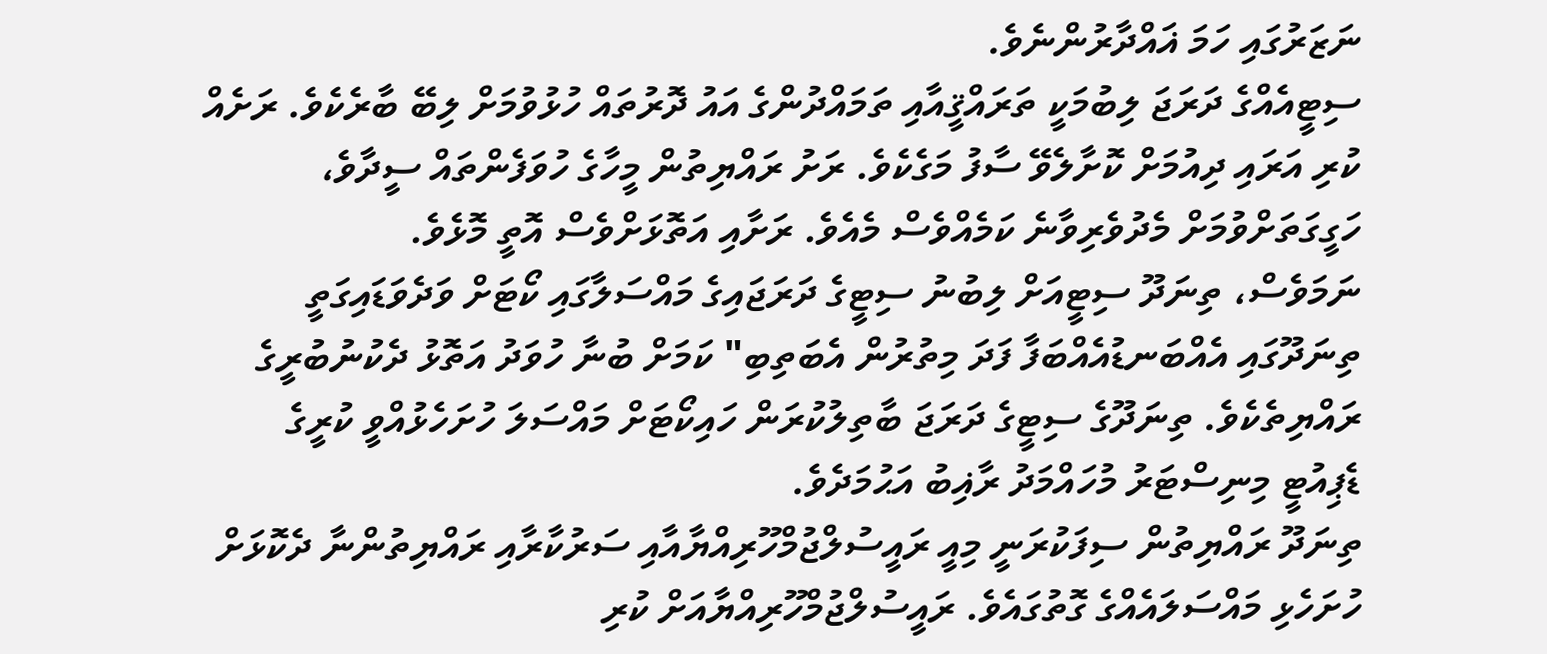ނަޒަރުގައި ހަމަ ޣައްދާރުންނެވެ.
ސިޓީއެއްގެ ދަރަޖަ ލިބުމަކީ ތަރައްޤީއާއި ތަމައްދުންގެ އައު ދޮރުތައް ހުޅުވުމަށް ލިބޭ ބާރެކެވެ. ރަށެއް ކުރި އަރައި ދިއުމަށް ކޮށާލެވޭ ސާފު މަގެކެވެ. ރަށު ރައްޔިތުން މީހާގެ ހުވަފެންތައް ސީދާވެ، ހަގީގަތަށްވުމަށް މެދުވެރިވާނެ ކަމެއްވެސް މެއެވެ. ރަށާއި އަތޮޅަށްވެސް އޮތީ މޮޅެވެ.
ނަމަވެސް، ތިނަދޫ ސިޓީއަށް ލިބުނު ސިޓީގެ ދަރަޖައިގެ މައްސަލާގައި ކޯޓަށް ވަދެވަޑައިގަތީ ތިނަދޫގައި އެއްބަނޑުއެއްބަފާ ފަދަ މިތުރުން އެބަތިބި" ކަމަށް ބުނާ ހުވަދު އަތޮޅު ދެކުނުބުރީގެ ރައްޔިތެކެވެ. ތިނަދޫގެ ސިޓީގެ ދަރަޖަ ބާތިލުކުރަން ހައިކޯޓަށް މައްސަލަ ހުށަހެޅުއްވީ ކުރީގެ ޑެޕިއުޓީ މިނިސްޓަރު މުހައްމަދު ރާޣިބު އަޙުމަދެވެ.
ތިނަދޫ ރައްޔިތުން ސިފަކުރަނީ މިއީ ރައީސުލްޖުމްހޫރިއްޔާއާއި ސަރުކާރާއި ރައްޔިތުންނާ ދެކޮޅަށް ހުށަހެޅި މައްސަލައެއްގެ ގޮތުގައެވެ. ރައީސުލްޖުމްހޫރިއްޔާއަށް ކުރި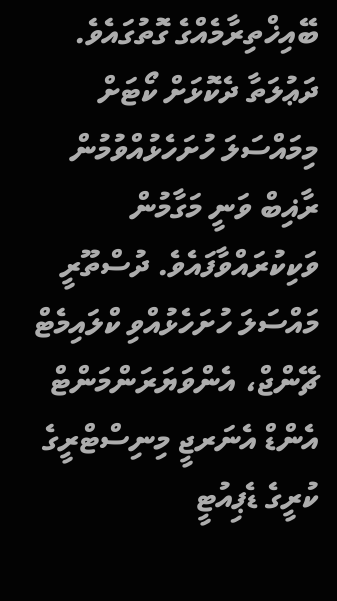ބޭއިޚްތިރާމެއްގެ ގޮތުގައެވެ.
ދަޢުލަތާ ދެކޮޅަށް ކޯޓަށް މިމައްސަލަ ހުށަހެޅުއްވުމުން ރާޣިބް ވަނީ މަގާމުން ވަކިކުރައްވާފައެވެ. ދުސްތޫރީ މައްސަލަ ހުށަހެޅުއްވި ކްލައިމެޓް ޗޭންޖް، އެންވަޔަރަންމަންޓް އެންޑް އެނަރޖީ މިނިސްޓްރީގެ ކުރީގެ ޑެޕިއުޓީ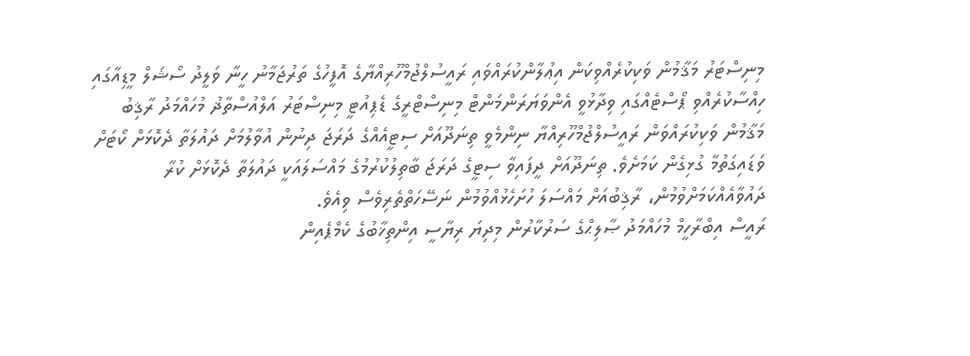މިނިސްޓަރު މަޤާމުން ވަކިކުރެއްވިކަން އިޢުލާންކުރައްވައި ރައީސުލްޖުމްހޫރިއްޔާގެ އޮފީހުގެ ތަރުޖަމާނު ހީނާ ވަލީދު ސޯޝަލް މީޑިއާގައި ހިއްސާކުރެއްވި ޕޯސްޓެއްގައި ވިދާޅުވީ އެންވަޔަރަންމަންޓް މިނިސްޓްރީގެ ޑެޕިއުޓީ މިނިސްޓަރު އަލްއުސްތާޛު މުހައްމަދު ރާޤިބު މަޤާމުން ވަކިކުރައްވަން ރައީސުލްޖުމްހޫރިއްޔާ ނިންމެވީ ތިނަދޫއަށް ސިޓީއެއްގެ ދަރަޖަ ދިނުން އުވާލުމަށް ދައުލަތާ ދެކޮޅަށް ކޯޓަށް ވަޑައިގަތުމާ ގުޅިގެން ކަމަށެވެ. ތިނަދޫއަށް ދީފައިވާ ސިޓީގެ ދަރަޖަ ބާތިލުކުރުމުގެ މައްސަލައަކީ ދައުލަތާ ދެކޮޅަށް ކުރާ ދައުވާއެއްކަމަށްވުމުން، ރާޤިބުއަށް މައްސަލަ ހުށަހެޅުއްވުމުން ނަސޭހަތްތެރިވެސް ވިއެވެ.
ރައީސް އިބްރާހީމް މުހައްމަދު ޞާލިޙްގެ ސަރުކާރުން މިދިޔަ ރިޔާސީ އިންތިޚާބުގެ ކެމްޕެއިން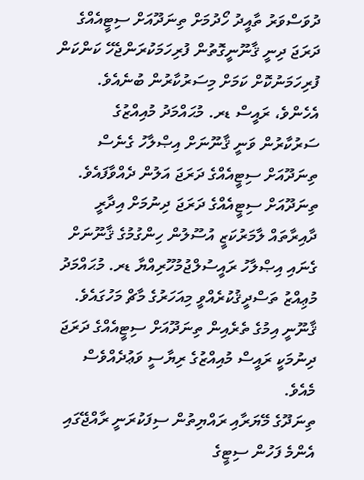ދުވަސްވަރު ތާއީދު ހޯދުމަށް ތިނަދޫއަށް ސިޓީއެއްގެ ދަރަޖަ ދިނީ ޤާނޫނީގޮތުން ފުރިހަމަކުރަންޖެހޭ ކަންކަން ފުރިހަމަނުކޮށް ކަމަށް މިސަރުކާރުން ބުނެއެވެ. އެހެންވެ، ރައީސް ޑރ. މުޙައްމަދު މުއިއްޒުގެ ސަރުކާރުން ވަނީ ޤާނޫނަށް އިޞްލާހު ގެނެސް ތިނަދޫއަށް ސިޓީއެއްގެ ދަރަޖަ އަލުން ދެއްވާފައެވެ. ތިނަދޫއަށް ސިޓީއެއްގެ ދަރަޖަ ދިނުމަށް އިދާރީ ދާއިރާތައް ލާމަރުކަޒީ އުސޫލުން ހިންގުމުގެ ޤާނޫނަށް ގެނައި އިޞްލާހު ރައީސުލްޖުމުހޫރިއްޔާ ޑރ. މުޙައްމަދު މުޢިއްޒު ތަސްދީޤުކުރެއްވީ މިއަހަރުގެ މާޗް މަހުގައެވެ. ޤާނޫނީ އިމުގެ ތެރެއިން ތިނަދޫއަށް ސިޓީއެއްގެ ދަރަޖަ ދިނުމަކީ ރައީސް މުއިއްޒުގެ ރިޔާސީ ވަޢުދެއްވެސް މެއެވެ.
ތިނަދޫގެ މޭޔަރާއި ރައްޔިތުން ސިފަކުރަނީ ރާއްޖޭގައި އެންމެ ފަހުން ސިޓީގެ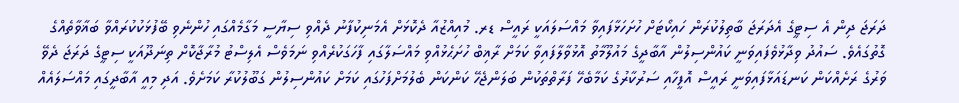ދަރަޖަ ދިން އެ ސިޓީގެ އެދަރަޖަ ބާތިލުކުރަން ހައިކޯޓަށް ހުށަހަޅާފައިވާ މައްސަލައަކީ ރައީސް ޑރ. މުއިއްޒުއާ ދެކޮޅަށް އެމަނިކުފާނު ދެއްވި ސިޔާސީ މަގާމެއްގައި ހުންނެވި ބޭފުޅަކުކުރައްވާ ބަޣާވާތެއްގެ ގޮތުގައެވެ. ސައުދު ވިދާޅުވެފައިވަނީ ކައުންސިލުން އާބާދީގެ މައުލޫމާތު އޮޅުވާލާފައިވާ ކަމަށް ރާޣިބް ހުށަޙެޅުއްވި މައްސަލާގައި ފާހަގަކުރެއްވި ނަމަވެސް އެލިސްޓު މުރާޖާކޮށް ތިނަދޫއަކީ ސިޓީގެ ދަރަޖަ ދެވޭ ވަރުގެ ރަށެއްކަން ކަނޑައަޅާފައިވަނީ ރައީސް އޮފީހާއި ސަރުކާރުގެ ކަމާބެހޭ ފަރާތްތަކުން ބަލަންޖެހޭ ކަންކަން ބެލުމަށްފަހުގައި ކަމަށް ކައުންސިލުން ގަބޫލުކުރާ ކަމަށެވެ. އަދި މިއީ އާބާދީގައި މައްސަލައެއް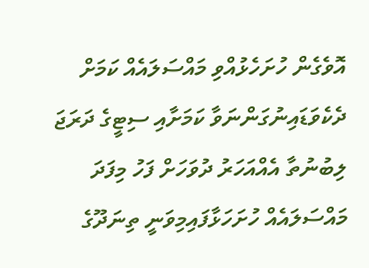އޮވެގެން ހުށަހެޅުއްވި މައްސަލައެއް ކަމަށް ދެކެވަޑައިނުގަންނަވާ ކަމަށާއި ސިޓީގެ ދަރަޖަ ލިބުނުތާ އެއްއަހަރު ދުވަހަށް ފަހު މިފަދަ މައްސަލައެއް ހުށަހަޅާފައިމިވަނީ ތިނަދޫގެ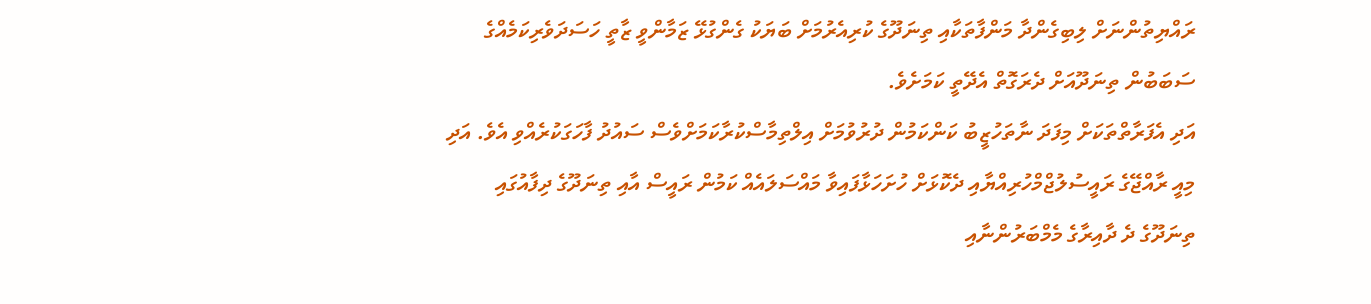ރައްޔިތުންނަށް ލިބިގެންދާ މަންފާތަކާއި ތިނަދޫގެ ކުރިއެރުމަށް ބަޔަކު ގެންގުޅޭ ޒަމާންވީ ޒާތީ ހަސަދަވެރިކަމެއްގެ ސަބަބުން ތިނަދޫއަށް ދެރަގޮތް އެދޭތީ ކަމަށެވެ.
އަދި އެފަރާތްތަކަށް މިފަދަ ނާތަހުޒީބު ކަންކަމުން ދުރުވުމަށް އިލްތިމާސްކުރާކަމަށްވެސް ސައުދު ފާހަގަކުރެއްވި އެވެ. އަދި މިއީ ރާއްޖޭގެ ރައީސުލުޖްމްހުރިއްޔާއި ދެކޮޅަށް ހުށަހަޅާފައިވާ މައްސަލައެއް ކަމުން ރައީސް އާއި ތިނަދޫގެ ދިފާއުގައި ތިނަދޫގެ ދެ ދާއިރާގެ މެމްބަރުންނާއި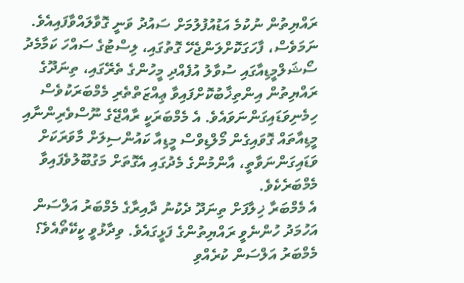ރައްޔިތުން ނުކުމެ އަޑުއުފުލުމަށް ސައުދު ވަނީ ގޮވާލައްވާފައިއެވެ.
ނަމަވެސް، ފާހަގަކޮށްލަންޖެހޭ ގޮތުގައި، ލިސްޓުގެ ސައްހަ ކަމާމެދު ސޯޝަލްމީޑިއާގައި ސުވާލު އުފެއްދި މީހުންގެ ތެރޭގައި، ތިނަދޫގެ ރައްޔިތުން އިންތިޚާބުކޮށްފައިވާ ޢިއްޒަތްތެރި މެމްބަރަކުވެސް ހިމެނިވަޑައިގަންނަވައެވެ. އެ މެމްބަރަކީ ރާއްޖޭގެ ނޫސްވެރިންނާއި މީޑިއާތައް ގޮވައިގެން މޯލްޑިވްސް މީޑިއާ ކައުންސިލަށް މާވަރަކަށް ވަޑައިގަންނަވާތީ، އާންމުންގެ މެދުގައި އެގޮތަށް މަގުބޫލުވެފައިވާ މެމްބަރެކެވެ.
އެ މެމްބަރާ ޚިލާފަށް ތިނަދޫ ދެކުނު ދާއިރާގެ މެމްބަރު އަލްސަން އަހުމަދު ހުންނެވީ ރައްޔިތުންގެ ފަޅީގައެވެ. ވިދާޅުވީ ކީކޭތޯއެވެ؟ މެމްބަރު އަލްސަން ކުރެއްވި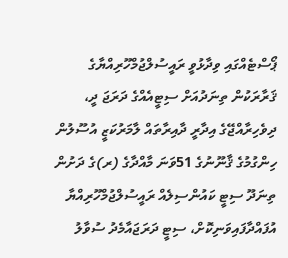ޕޯސްޓެއްގައި ވިދާޅުވީ ރައީސުލްޖުމްހޫރިއްޔާގެ ޤަރާރަކުން ތިނަދުއަށް ސިޓީއެއްގެ ދަރަޖަ ދީ، ދިވެހިރާއްޖޭގެ އިދާރީ ދާއިރާތައް ލާމަރުކަޒީ އުސޫލުން ހިންގުމުގެ ޤާނޫނުގެ 51ވަނަ މާއްދާގެ (ރ)ގެ ދަށުން ތިނަދޫ ސިޓީ ކައުންސިލެއް ރައީސުލްޖުމްހޫރިއްޔާ އުފައްދާފައިވަނިކޮށް، ސިޓީ ދަރަޖައާމެދު ސުވާލު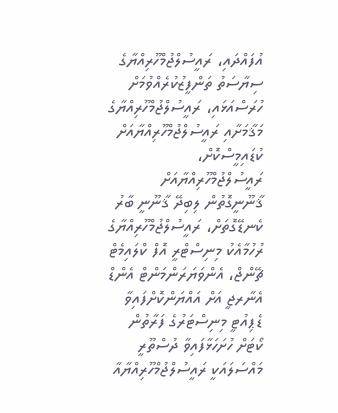އުފައްދައި، ރައީސުލްޖުމްހޫރިއްޔާގެ ސިޔާސަތު ތަންފީޒުކުރެއްވުމަށް ހުރަސްއަޅައި، ރައީސުލްޖުމްހޫރިއްޔާގެ މަޤާމަށާއި ރައީސުލްޖުމްހޫރިއްޔާއަށް ކުޑައިމީސްކޮށް، ރައީސުލްޖުމްހޫރިއްޔާއަށް ޤާނޫނީގޮތުން ލިބިދޭ ޤާނޫނީ ބާރު ކެނޑޭގޮތަށް، ރައީސުލްޖުމްހޫރިއްޔާގެ ރުހުމާއެކު މިނިސްޓްރީ އޮފް ކްލައިމެޓް ޗޭންޖް، އެންވަޔަރަންމަންޓް އެންޑް އެނާރޖީ އަށް އައްޔަންކޮށްފައިވާ ޑެޕިއުޓީ މިނިސްޓަރުގެ ފަރާތުން ކޯޓަށް ހުށަހަޅާފައިވާ ދުސްތޫރީ މައްސަލައަކީ ރައީސުލްޖުމްހޫރިއްޔާއާ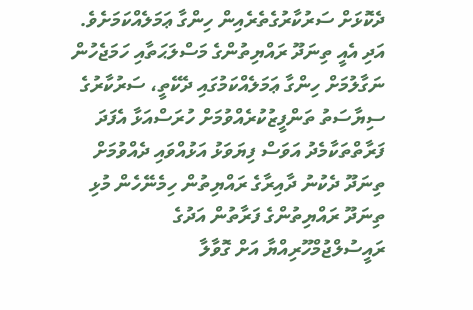ދެކޮޅަށް ސަރުކާރުގެތެރެއިން ހިންގާ ޢަމަލެއްކަމަށެވެ. އަދި އެއީ ތިނަދޫ ރައްޔިތުންގެ މަސްލަޙަތާއި ހަމަޖެހުން ނަގާލުމަށް ހިންގާ ޢަމަލެއްކަމުގައި ދެކޭތީ، ސަރުކާރުގެ ސިޔާސަތު ތަންފީޒުކުރެއްވުމަށް ހުރަސްއަޅާ އެފަދަ ފަރާތްތަކާމެދު އަވަސް ފިޔަވަޅު އަޅުއްވައި ދެއްވުމަށް ތިނަދޫ ދެކުނު ދާއިރާގެ ރައްޔިތުން ހިމެނޭހެން މުޅި ތިނަދޫ ރައްޔިތުންގެ ފަރާތުން އަދުގެ ރައީސުލްޖުމްހޫރިއްޔާ އަށް ގޮވާލާ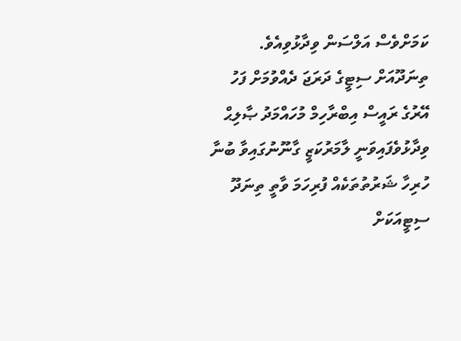ކަމަށްވެސް އަލްސަން ވިދާޅުވިއެވެ.
ތިނަދޫއަށް ސިޓީގެ ދަރަޖަ ދެއްވުމަށް ފަހު އޭރުގެ ރައީސް އިބްރާހިމް މުހައްމަދު ޞާލިޙް ވިދާޅުވެފައިވަނީ ލާމަރުކަޒީ ގާނޫނުގައިވާ ބުނާ ހުރިހާ ޝަރުތުތަކެއް ފުރިހަމަ ވާތީ ތިނަދޫ ސިޓީއަކަށް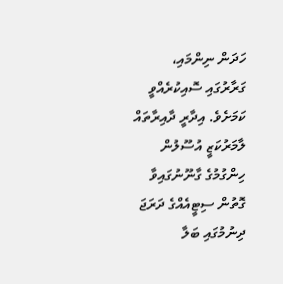ހަދަން ނިންމައި، ގަރާރުގައި ސޮއިކުރެއްވީ ކަމަށެވެ. އިދާރީ ދާއިރާތައް ލާމަރުކަޒީ އުސޫލުން ހިންގުމުގެ ގާނޫނުގައިވާ ގޮތުން ސިޓީއެއްގެ ދަރަޖަ ދިނުމުގައި ބަލާ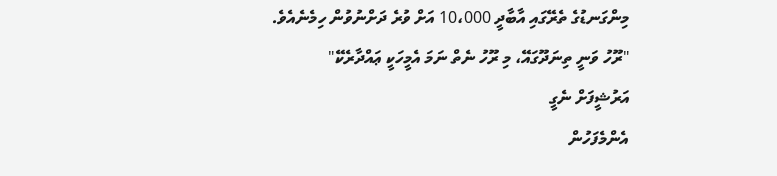މިންގަނޑުގެ ތެރޭގައި އާބާދީ 10،000 އަށް ވުރެ ދަށްނުވުން ހިމެނެއެވެ.
"ރޫހު ވަނީ ތިނަދޫގައޭ، މި ރޫހު ނެތް ނަމަ އެމީހަކީ ޢައްދާރެކޭ"
އަރުޝީފަށް ނެގީ
އެންމެފަހުން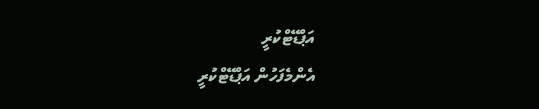އަޕްޑޭޓްކުރީ
އެންމެފަހުން އަޕްޑޭޓްކުރީ